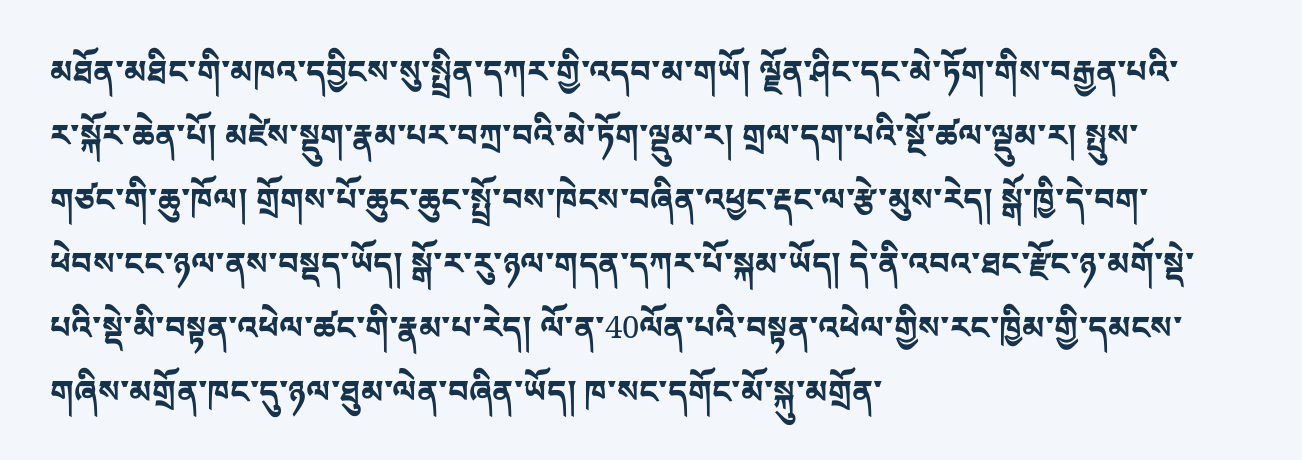མཐོན་མཐིང་གི་མཁའ་དབྱིངས་སུ་སྤྲིན་དཀར་གྱི་འདབ་མ་གཡོ། ལྗོན་ཤིང་དང་མེ་ཏོག་གིས་བརྒྱན་པའི་ར་སྐོར་ཆེན་པོ། མཛེས་སྡུག་རྣམ་པར་བཀྲ་བའི་མེ་ཏོག་ལྡུམ་ར། གྲལ་དག་པའི་སྔོ་ཚལ་ལྡུམ་ར། སྤུས་གཙང་གི་ཆུ་ཁོལ། གྲོགས་པོ་ཆུང་ཆུང་སྤྲོ་བས་ཁེངས་བཞིན་འཕྱང་རྡང་ལ་རྩེ་མུས་རེད། སྒོ་ཁྱི་དེ་བག་ཕེབས་ངང་ཉལ་ནས་བསྡད་ཡོད། སྒོ་ར་རུ་ཉལ་གདན་དཀར་པོ་སྐམ་ཡོད། དེ་ནི་འབའ་ཐང་རྫོང་ཉ་མགོ་སྡེ་པའི་སྡེ་མི་བསྟན་འཕེལ་ཚང་གི་རྣམ་པ་རེད། ལོ་ན་40ལོན་པའི་བསྟན་འཕེལ་གྱིས་རང་ཁྱིམ་གྱི་དམངས་གཞིས་མགྲོན་ཁང་དུ་ཉལ་ཐུམ་ལེན་བཞིན་ཡོད། ཁ་སང་དགོང་མོ་སྐུ་མགྲོན་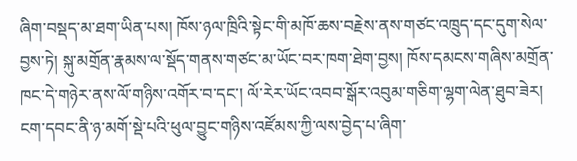ཞིག་བསྡད་མ་ཐག་ཡིན་པས། ཁོས་ཉལ་ཁྲིའི་སྟེང་གི་མཁོ་ཆས་བརྗེས་ནས་གཙང་འཁྲུད་དང་དུག་སེལ་བྱས་ཏེ། སྐུ་མགྲོན་རྣམས་ལ་སྡོད་གནས་གཙང་མ་ཡོང་བར་ཁག་ཐེག་བྱས། ཁོས་དམངས་གཞིས་མགྲོན་ཁང་དེ་གཉེར་ནས་ལོ་གཉིས་འགོར་བ་དང་། ལོ་རེར་ཡོང་འབབ་སྒོར་འབུམ་གཅིག་ལྷག་ལེན་ཐུབ་ཟེར།
ངག་དབང་ནི་ཉ་མགོ་སྡེ་པའི་ཕུལ་བྱུང་གཉིས་འཛོམས་ཀྱི་ལས་བྱེད་པ་ཞིག་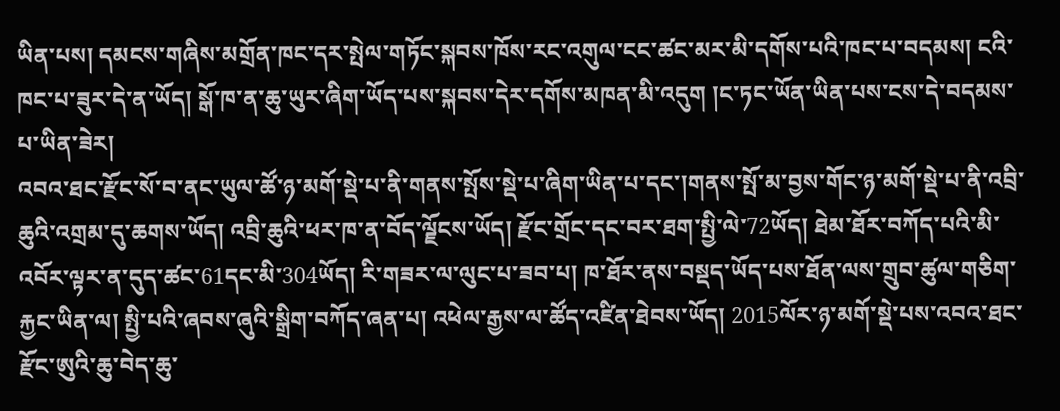ཡིན་པས། དམངས་གཞིས་མགྲོན་ཁང་དར་སྤེལ་གཏོང་སྐབས་ཁོས་རང་འགུལ་ངང་ཚང་མར་མི་དགོས་པའི་ཁང་པ་བདམས། ངའི་ཁང་པ་ཟུར་དེ་ན་ཡོད། སྒོ་ཁ་ན་ཆུ་ཡུར་ཞིག་ཡོད་པས་སྐབས་དེར་དགོས་མཁན་མི་འདུག །ང་ཏང་ཡོན་ཡིན་པས་ངས་དེ་བདམས་པ་ཡིན་ཟེར།
འབའ་ཐང་རྫོང་སོ་བ་ནང་ཡུལ་ཚོ་ཉ་མགོ་སྡེ་པ་ནི་གནས་སྤོས་སྡེ་པ་ཞིག་ཡིན་པ་དང་།གནས་སྤོ་མ་བྱས་གོང་ཉ་མགོ་སྡེ་པ་ནི་འབྲི་ཆུའི་འགྲམ་དུ་ཆགས་ཡོད། འབྲི་ཆུའི་ཕར་ཁ་ན་བོད་ལྗོངས་ཡོད། རྫོང་གྲོང་དང་བར་ཐག་སྤྱི་ལེ་72ཡོད། ཐེམ་ཐོར་བཀོད་པའི་མི་འབོར་ལྟར་ན་དུད་ཚང་61དང་མི་304ཡོད། རི་གཟར་ལ་ལུང་པ་ཟབ་པ། ཁ་ཐོར་ནས་བསྡད་ཡོད་པས་ཐོན་ལས་གྲུབ་ཚུལ་གཅིག་རྐྱང་ཡིན་ལ། སྤྱི་པའི་ཞབས་ཞུའི་སྒྲིག་བཀོད་ཞན་པ། འཕེལ་རྒྱས་ལ་ཚོད་འཛིན་ཐེབས་ཡོད། 2015ལོར་ཉ་མགོ་སྡེ་པས་འབའ་ཐང་རྫོང་ཨུའི་ཆུ་བེད་ཆུ་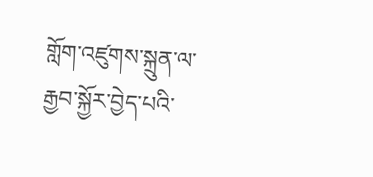གློག་འཛུགས་སྐྲུན་ལ་རྒྱབ་སྐྱོར་བྱེད་པའི་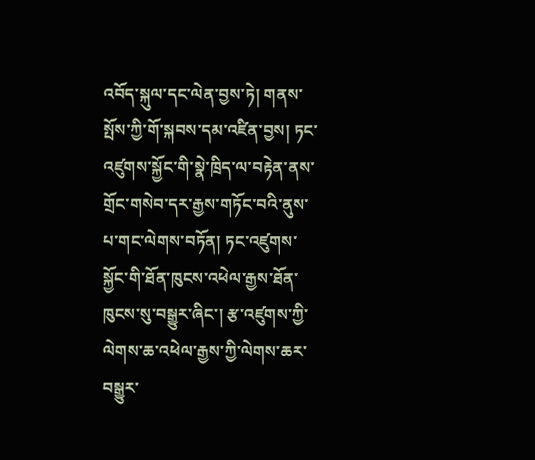འབོད་སྐུལ་དང་ལེན་བྱས་ཏེ། གནས་སྤོས་ཀྱི་གོ་སྐབས་དམ་འཛིན་བྱས། ཏང་འཛུགས་སྐྱོང་གི་སྣེ་ཁྲིད་ལ་བརྟེན་ནས་གྲོང་གསེབ་དར་རྒྱས་གཏོང་བའི་ནུས་པ་གང་ལེགས་བཏོན། ཏང་འཛུགས་སྐྱོང་གི་ཐོན་ཁུངས་འཕེལ་རྒྱས་ཐོན་ཁུངས་སུ་བསྒྱུར་ཞིང་། རྩ་འཛུགས་ཀྱི་ལེགས་ཆ་འཕེལ་རྒྱས་ཀྱི་ལེགས་ཆར་བསྒྱུར་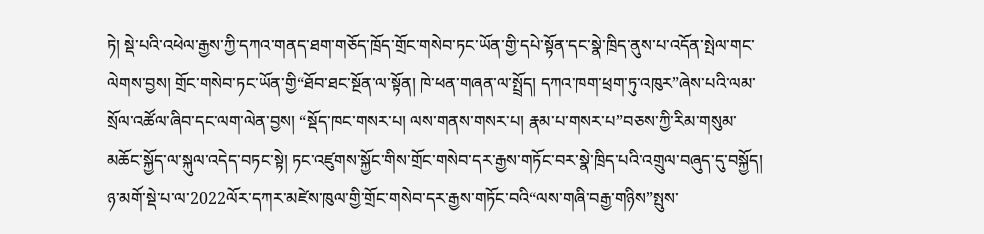ཏེ། སྡེ་པའི་འཕེལ་རྒྱས་ཀྱི་དཀའ་གནད་ཐག་གཅོད་ཁྲོད་གྲོང་གསེབ་ཏང་ཡོན་གྱི་དཔེ་སྟོན་དང་སྣེ་ཁྲིད་ནུས་པ་འདོན་སྤེལ་གང་ལེགས་བྱས། གྲོང་གསེབ་ཏང་ཡོན་གྱི“ཐོབ་ཐང་སྔོན་ལ་སྟོན། ཁེ་ཕན་གཞན་ལ་སྤྲོད། དཀའ་ཁག་ཕྲག་ཏུ་འཁུར”ཞེས་པའི་ལམ་སྲོལ་འཚོལ་ཞིབ་དང་ལག་ལེན་བྱས། “སྡོད་ཁང་གསར་པ། ལས་གནས་གསར་པ། རྣམ་པ་གསར་པ”བཅས་ཀྱི་རིམ་གསུམ་མཆོང་སྐྱོད་ལ་སྐུལ་འདེད་བཏང་སྟེ། ཏང་འཛུགས་སྐྱོང་གིས་གྲོང་གསེབ་དར་རྒྱས་གཏོང་བར་སྣེ་ཁྲིད་པའི་འགྲུལ་བཞུད་དུ་བསྐྱོད། ཉ་མགོ་སྡེ་པ་ལ་2022ལོར་དཀར་མཛེས་ཁུལ་གྱི་གྲོང་གསེབ་དར་རྒྱས་གཏོང་བའི“ལས་གཞི་བརྒྱ་གཉིས”སྤུས་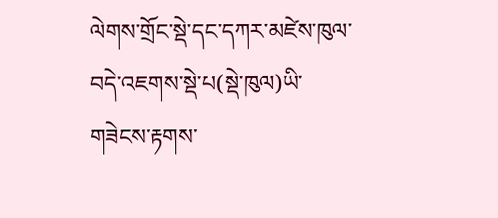ལེགས་གྲོང་སྡེ་དང་དཀར་མཛེས་ཁུལ་བདེ་འཇགས་སྡེ་པ(སྡེ་ཁུལ)ཡི་གཟེངས་རྟགས་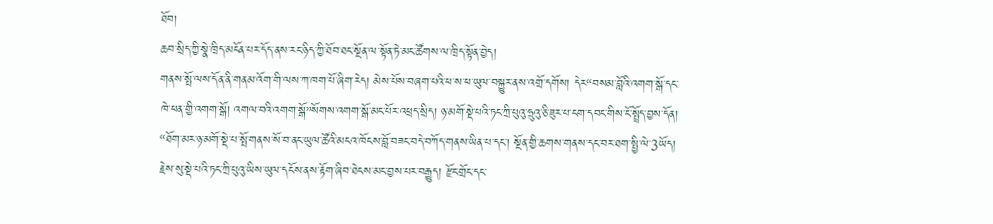ཐོབ།
ཆབ་སྲིད་ཀྱི་སྣེ་ཁྲིད་མངོན་པར་དོད་ནས་རང་ཉིད་ཀྱི་ཐོབ་ཐང་སྔོན་ལ་སྟོན་ཏེ་མང་ཚོགས་ལ་ཁྲིད་སྟོན་བྱེད།
གནས་སྤོ་ལས་དོན་ནི་གནམ་འོག་གི་ལས་ཀ་ཁག་པོ་ཞིག་རེད། མེས་པོས་བཞག་པའི་ཕ་ས་ཕ་ཡུལ་བསྐྱུར་ནས་འགྲོ་དགོས། དེར“བསམ་བློའི་འགག་སྒོ་དང་ཁེ་ཕན་གྱི་འགག་སྒོ། འགལ་བའི་འགག་སྒོ”སོགས་འགག་སྒོ་མང་པོར་འཕྲད་སྲིད། ཉ་མགོ་སྡེ་པའི་ཏང་ཀྲི་པུའུ་ཧྲུའུ་ཅི་ཟུར་པ་ངག་དབང་གིས་ངོ་སྤྲོད་བྱས་དོན། “ཐོག་མར་ཉ་མགོ་སྡེ་པ་སྤོ་གནས་སོ་བ་ནང་ཡུལ་ཚོའི་མངའ་ཁོངས་བློ་བཟང་བདེ་བཀོད་གནས་ཡིན་པ་དང་། སྔོན་གྱི་ཆགས་གནས་དང་བར་ཐག་སྤྱི་ལེ་3ཡོད། རྗེས་སུ་སྡེ་པའི་ཏང་ཀྲི་པུའུ་ཡིས་ཡུལ་དངོས་ནས་རྟོག་ཞིབ་ཐེངས་མང་བྱས་པར་བརྒྱུད། རྫོང་གྲོང་དང་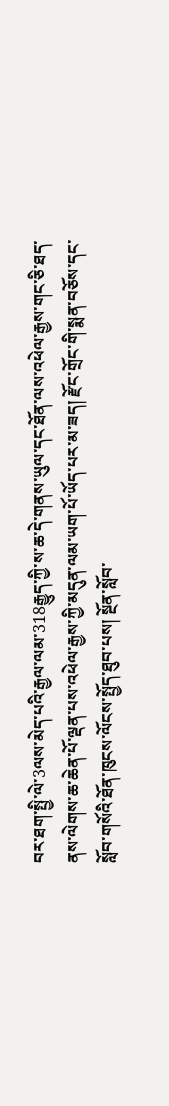བར་ཐག་སྤྱི་ལེ་3ལས་མེད་པའི་རྒྱལ་ལམ་318རྒྱུད་ཀྱི་ས་ཆ་དེ་གནས་ཡུལ་དང་ཐོན་ལས་འཕེལ་རྒྱས་གང་ཅི་ཐད་ནས་ལེགས་ཆ་ཆེན་པོ་ལྡན་པས་འཕེལ་རྒྱས་ཀྱི་མདུན་ལམ་ཡག་པོ་ཡོད་པར་མ་ཟད། རྫོང་གྲོང་གི་སྨན་བཅོས་དང་སློབ་གསོའི་ཐོན་ཁུངས་ལོངས་སྤྱོད་ཐུབ་པས། སྔོན་སློབ་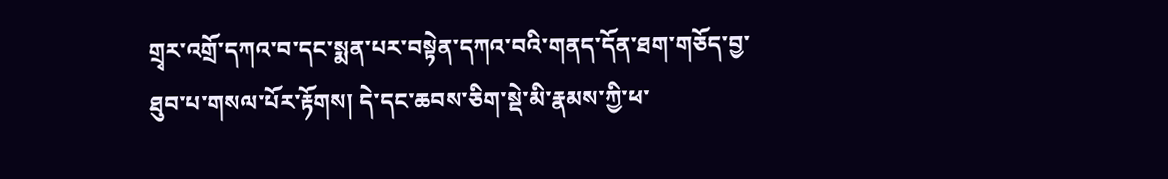གྲྭར་འགྲོ་དཀའ་བ་དང་སྨན་པར་བསྟེན་དཀའ་བའི་གནད་དོན་ཐག་གཅོད་བྱ་ཐུབ་པ་གསལ་པོར་རྟོགས། དེ་དང་ཆབས་ཅིག་སྡེ་མི་རྣམས་ཀྱི་ཕ་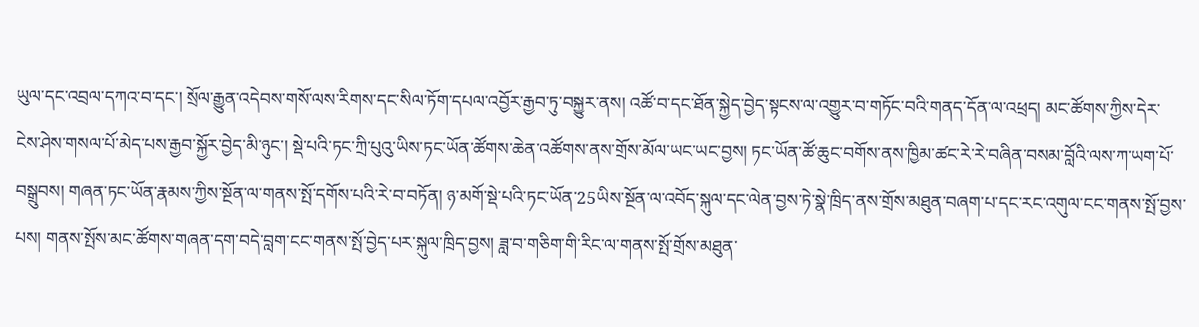ཡུལ་དང་འབྲལ་དཀའ་བ་དང་། སྲོལ་རྒྱུན་འདེབས་གསོ་ལས་རིགས་དང་སིལ་ཏོག་དཔལ་འབྱོར་རྒྱབ་ཏུ་བསྐྱུར་ནས། འཚོ་བ་དང་ཐོན་སྐྱེད་བྱེད་སྟངས་ལ་འགྱུར་བ་གཏོང་བའི་གནད་དོན་ལ་འཕྲད། མང་ཚོགས་ཀྱིས་དེར་ངེས་ཤེས་གསལ་པོ་མེད་པས་རྒྱབ་སྐྱོར་བྱེད་མི་ཉུང་། སྡེ་པའི་ཏང་ཀྲི་པུའུ་ཡིས་ཏང་ཡོན་ཚོགས་ཆེན་འཚོགས་ནས་གྲོས་མོལ་ཡང་ཡང་བྱས། ཏང་ཡོན་ཚོ་ཆུང་བགོས་ནས་ཁྱིམ་ཚང་རེ་རེ་བཞིན་བསམ་བློའི་ལས་ཀ་ཡག་པོ་བསྒྲུབས། གཞན་ཏང་ཡོན་རྣམས་ཀྱིས་སྔོན་ལ་གནས་སྤོ་དགོས་པའི་རེ་བ་བཏོན། ཉ་མགོ་སྡེ་པའི་ཏང་ཡོན་25ཡིས་སྔོན་ལ་འབོད་སྐུལ་དང་ལེན་བྱས་ཏེ་སྣེ་ཁྲིད་ནས་གྲོས་མཐུན་བཞག་པ་དང་རང་འགུལ་ངང་གནས་སྤོ་བྱས་པས། གནས་སྤོས་མང་ཚོགས་གཞན་དག་བདེ་བླག་ངང་གནས་སྤོ་བྱེད་པར་སྐུལ་ཁྲིད་བྱས། ཟླ་བ་གཅིག་གི་རིང་ལ་གནས་སྤོ་གྲོས་མཐུན་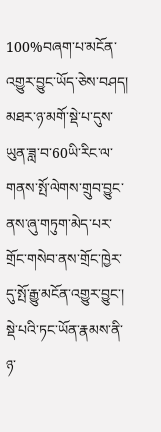100%བཞག་པ་མངོན་འགྱུར་བྱུང་ཡོད་ཅེས་བཤད། མཐར་ཉ་མགོ་སྡེ་པ་དུས་ཡུན་ཟླ་བ་60ཡི་རིང་ལ་གནས་སྤོ་ལེགས་གྲུབ་བྱུང་ནས་ཞུ་གཏུག་མེད་པར་གྲོང་གསེབ་ནས་གྲོང་ཁྱེར་དུ་སྤོ་རྒྱུ་མངོན་འགྱུར་བྱུང་།
སྡེ་པའི་ཏང་ཡོན་རྣམས་ནི་ཉ་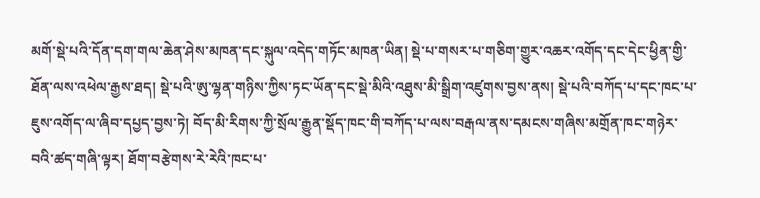མགོ་སྡེ་པའི་དོན་དག་གལ་ཆེན་ཤེས་མཁན་དང་སྐུལ་འདེད་གཏོང་མཁན་ཡིན། སྡེ་པ་གསར་པ་གཅིག་གྱུར་འཆར་འགོད་དང་དེང་ཕྱིན་གྱི་ཐོན་ལས་འཕེལ་རྒྱས་ཐད། སྡེ་པའི་ཨུ་ལྷན་གཉིས་ཀྱིས་ཏང་ཡོན་དང་སྡེ་མིའི་འཐུས་མི་སྒྲིག་འཛུགས་བྱས་ནས། སྡེ་པའི་བཀོད་པ་དང་ཁང་པ་ཇུས་འགོད་ལ་ཞིབ་དཔྱད་བྱས་ཏེ། བོད་མི་རིགས་ཀྱི་སྲོལ་རྒྱུན་སྡོད་ཁང་གི་བཀོད་པ་ལས་བརྒལ་ནས་དམངས་གཞིས་མགྲོན་ཁང་གཉེར་བའི་ཚད་གཞི་ལྟར། ཐོག་བརྩེགས་རེ་རེའི་ཁང་པ་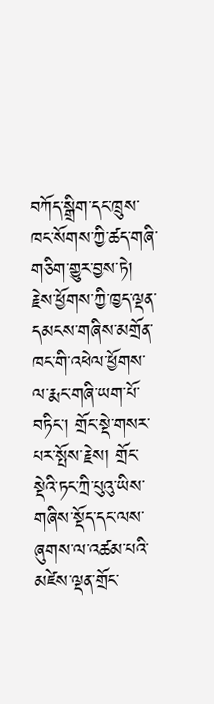བཀོད་སྒྲིག་དང་ཁྲུས་ཁང་སོགས་ཀྱི་ཚད་གཞི་གཅིག་གྱུར་བྱས་ཏེ། རྗེས་ཕྱོགས་ཀྱི་ཁྱད་ལྡན་དམངས་གཞིས་མགྲོན་ཁང་གི་འཕེལ་ཕྱོགས་ལ་རྨང་གཞི་ཡག་པོ་བཏིང་། གྲོང་སྡེ་གསར་པར་སྤོས་རྗེས། གྲོང་སྡེའི་ཏང་ཀྲི་པུའུ་ཡིས་གཞིས་སྡོད་དང་ལས་ཞུགས་ལ་འཚམ་པའི་མཛེས་ལྡན་གྲོང་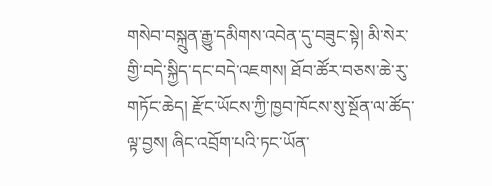གསེབ་བསྐྲུན་རྒྱུ་དམིགས་འབེན་དུ་བཟུང་སྟེ། མི་སེར་གྱི་བདེ་སྐྱིད་དང་བདེ་འཇགས། ཐོབ་ཚོར་བཅས་ཆེ་རུ་གཏོང་ཆེད། རྫོང་ཡོངས་ཀྱི་ཁྱབ་ཁོངས་སུ་སྔོན་ལ་ཚོད་ལྟ་བྱས། ཞིང་འབྲོག་པའི་ཏང་ཡོན་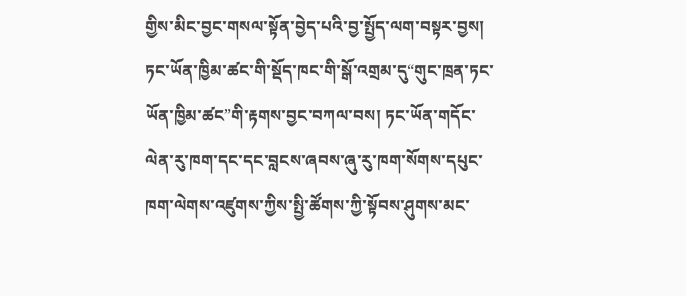གྱིས་མིང་བྱང་གསལ་སྟོན་བྱེད་པའི་བྱ་སྤྱོད་ལག་བསྟར་བྱས། ཏང་ཡོན་ཁྱིམ་ཚང་གི་སྡོད་ཁང་གི་སྒོ་འགྲམ་དུ“གུང་ཁྲན་ཏང་ཡོན་ཁྱིམ་ཚང”གི་རྟགས་བྱང་བཀལ་བས། ཏང་ཡོན་གདོང་ལེན་རུ་ཁག་དང་དང་བླངས་ཞབས་ཞུ་རུ་ཁག་སོགས་དཔུང་ཁག་ལེགས་འཛུགས་ཀྱིས་སྤྱི་ཚོགས་ཀྱི་སྟོབས་ཤུགས་མང་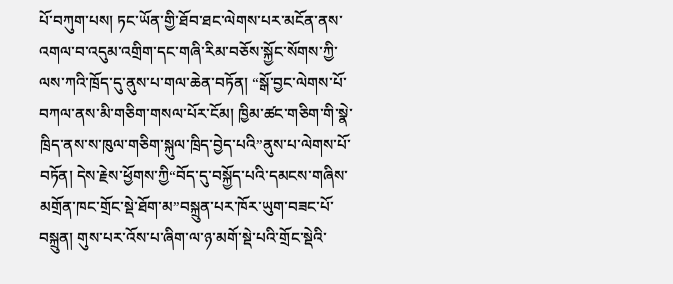པོ་བཀུག་པས། ཏང་ཡོན་གྱི་ཐོབ་ཐང་ལེགས་པར་མངོན་ནས་འགལ་བ་འདུམ་འགྲིག་དང་གཞི་རིམ་བཅོས་སྐྱོང་སོགས་ཀྱི་ལས་ཀའི་ཁྲོད་དུ་ནུས་པ་གལ་ཆེན་བཏོན། “སྒོ་བྱང་ལེགས་པོ་བཀལ་ནས་མི་གཅིག་གསལ་པོར་ངོམ། ཁྱིམ་ཚང་གཅིག་གི་སྣེ་ཁྲིད་ནས་ས་ཁུལ་གཅིག་སྐུལ་ཁྲིད་བྱེད་པའི”ནུས་པ་ལེགས་པོ་བཏོན། དེས་རྗེས་ཕྱོགས་ཀྱི“བོད་དུ་བསྐྱོད་པའི་དམངས་གཞིས་མགྲོན་ཁང་གྲོང་སྡེ་ཐོག་མ”བསྐྲུན་པར་ཁོར་ཡུག་བཟང་པོ་བསྐྲུན། གུས་པར་འོས་པ་ཞིག་ལ་ཉ་མགོ་སྡེ་པའི་གྲོང་སྡེའི་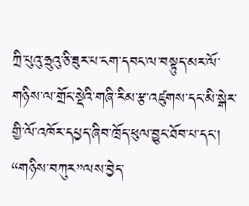ཀྲི་པུའུ་ཧྲུའུ་ཅི་ཟུར་པ་ངག་དབང་ལ་བསྟུད་མར་ལོ་གཉིས་ལ་གྲོང་སྡེའི་གཞི་རིམ་རྩ་འཛུགས་དང་མི་སྒེར་གྱི་ལོ་འཁོར་དཔྱད་ཞིབ་ཁྲོད་ཕུལ་བྱུང་ཐོབ་པ་དང་། “གཉིས་བཀུར”ལས་བྱེད་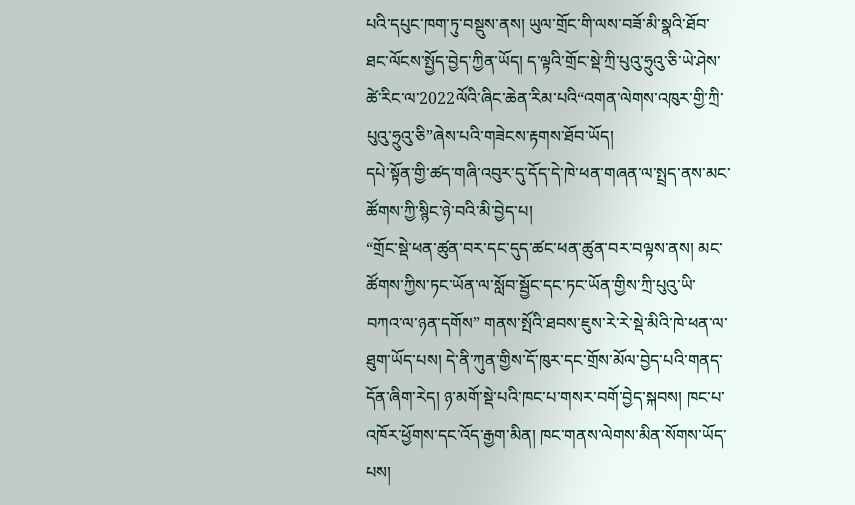པའི་དཔུང་ཁག་ཏུ་བསྡུས་ནས། ཡུལ་གྲོང་གི་ལས་བཟོ་མི་སྣའི་ཐོབ་ཐང་ལོངས་སྤྱོད་བྱེད་ཀྱིན་ཡོད། ད་ལྟའི་གྲོང་སྡེ་ཀྲི་པུའུ་ཧྲུའུ་ཅི་ཡེ་ཤེས་ཚེ་རིང་ལ་2022ལོའི་ཞིང་ཆེན་རིམ་པའི“འགན་ལེགས་འཁུར་གྱི་ཀྲི་པུའུ་ཧྲུའུ་ཅི”ཞེས་པའི་གཟེངས་རྟགས་ཐོབ་ཡོད།
དཔེ་སྟོན་གྱི་ཚད་གཞི་འབུར་དུ་དོད་དེ་ཁེ་ཕན་གཞན་ལ་སྤྲད་ནས་མང་ཚོགས་ཀྱི་སྙིང་ཉེ་བའི་མི་བྱེད་པ།
“གྲོང་སྡེ་ཕན་ཚུན་བར་དང་དུད་ཚང་ཕན་ཚུན་བར་བལྟས་ནས། མང་ཚོགས་ཀྱིས་ཏང་ཡོན་ལ་སློབ་སྦྱོང་དང་ཏང་ཡོན་གྱིས་ཀྲི་པུའུ་ཡི་བཀའ་ལ་ཉན་དགོས” གནས་སྤོའི་ཐབས་ཇུས་རེ་རེ་སྡེ་མིའི་ཁེ་ཕན་ལ་ཐུག་ཡོད་པས། དེ་ནི་ཀུན་གྱིས་དོ་ཁུར་དང་གྲོས་མོལ་བྱེད་པའི་གནད་དོན་ཞིག་རེད། ཉ་མགོ་སྡེ་པའི་ཁང་པ་གསར་བགོ་བྱེད་སྐབས། ཁང་པ་འཁོར་ཕྱོགས་དང་འོད་རྒྱག་མིན། ཁང་གནས་ལེགས་མིན་སོགས་ཡོད་པས།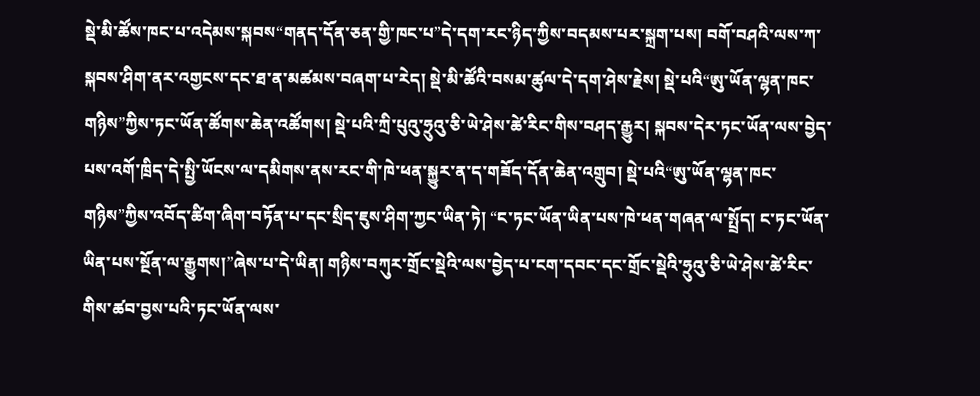སྡེ་མི་ཚོས་ཁང་པ་འདེམས་སྐབས“གནད་དོན་ཅན་གྱི་ཁང་པ”དེ་དག་རང་ཉིད་ཀྱིས་བདམས་པར་སྐྲག་པས། བགོ་བཤའི་ལས་ཀ་སྐབས་ཤིག་ནར་འགྱངས་དང་ཐ་ན་མཚམས་བཞག་པ་རེད། སྡེ་མི་ཚོའི་བསམ་ཚུལ་དེ་དག་ཤེས་རྗེས། སྡེ་པའི“ཨུ་ཡོན་ལྷན་ཁང་གཉིས”ཀྱིས་ཏང་ཡོན་ཚོགས་ཆེན་འཚོགས། སྡེ་པའི་ཀྲི་པུའུ་ཧྲུའུ་ཅི་ཡེ་ཤེས་ཚེ་རིང་གིས་བཤད་རྒྱུར། སྐབས་དེར་ཏང་ཡོན་ལས་བྱེད་པས་འགོ་ཁྲིད་དེ་སྤྱི་ཡོངས་ལ་དམིགས་ནས་རང་གི་ཁེ་ཕན་སྐྱུར་ན་ད་གཟོད་དོན་ཆེན་འགྲུབ། སྡེ་པའི“ཨུ་ཡོན་ལྷན་ཁང་གཉིས”ཀྱིས་འབོད་ཚིག་ཞིག་བཏོན་པ་དང་སྲིད་ཇུས་ཤིག་ཀྱང་ཡིན་ཏེ། “ང་ཏང་ཡོན་ཡིན་པས་ཁེ་ཕན་གཞན་ལ་སྤྲོད། ང་ཏང་ཡོན་ཡིན་པས་སྔོན་ལ་རྒྱུགས།”ཞེས་པ་དེ་ཡིན། གཉིས་བཀུར་གྲོང་སྡེའི་ལས་བྱེད་པ་ངག་དབང་དང་གྲོང་སྡེའི་ཧྲུའུ་ཅི་ཡེ་ཤེས་ཚེ་རིང་གིས་ཚབ་བྱས་པའི་ཏང་ཡོན་ལས་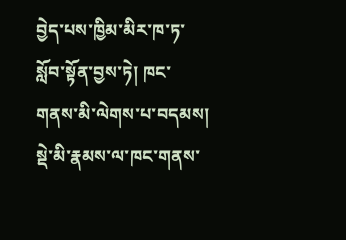བྱེད་པས་ཁྱིམ་མིར་ཁ་ཏ་སློབ་སྟོན་བྱས་ཏེ། ཁང་གནས་མི་ལེགས་པ་བདམས། སྡེ་མི་རྣམས་ལ་ཁང་གནས་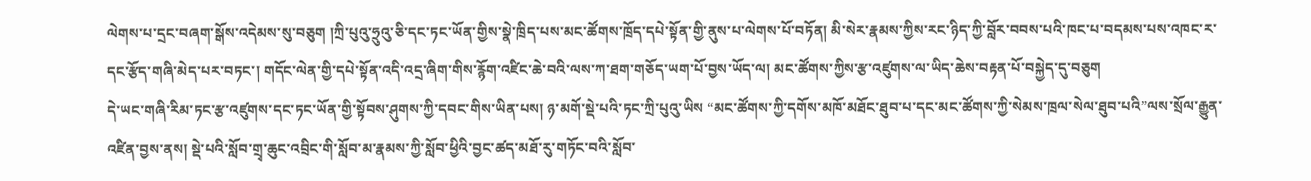ལེགས་པ་དྲང་བཞག་སྒོས་འདེམས་སུ་བཅུག །ཀྲི་པུའུ་ཧྲུའུ་ཅི་དང་ཏང་ཡོན་གྱིས་སྣེ་ཁྲིད་པས་མང་ཚོགས་ཁྲོད་དཔེ་སྟོན་གྱི་ནུས་པ་ལེགས་པོ་བཏོན། མི་སེར་རྣམས་ཀྱིས་རང་ཉིད་ཀྱི་བློར་བབས་པའི་ཁང་པ་བདམས་པས་འཁང་ར་དང་རྩོད་གཞི་མེད་པར་བཏང་། གདོང་ལེན་གྱི་དཔེ་སྟོན་འདི་འདྲ་ཞིག་གིས་རྙོག་འཛིང་ཆེ་བའི་ལས་ཀ་ཐག་གཅོད་ཡག་པོ་བྱས་ཡོད་ལ། མང་ཚོགས་ཀྱིས་རྩ་འཛུགས་ལ་ཡིད་ཆེས་བརྟན་པོ་བསྐྱེད་དུ་བཅུག
དེ་ཡང་གཞི་རིམ་ཏང་རྩ་འཛུགས་དང་ཏང་ཡོན་གྱི་སྟོབས་ཤུགས་ཀྱི་དབང་གིས་ཡིན་པས། ཉ་མགོ་སྡེ་པའི་ཏང་ཀྲི་པུའུ་ཡིས “མང་ཚོགས་ཀྱི་དགོས་མཁོ་མཐོང་ཐུབ་པ་དང་མང་ཚོགས་ཀྱི་སེམས་ཁྲལ་སེལ་ཐུབ་པའི”ལས་སྲོལ་རྒྱུན་འཛིན་བྱས་ནས། སྡེ་པའི་སློབ་གྲྭ་ཆུང་འབྲིང་གི་སློབ་མ་རྣམས་ཀྱི་སློབ་ཕྱིའི་བྱང་ཚད་མཐོ་རུ་གཏོང་བའི་སློབ་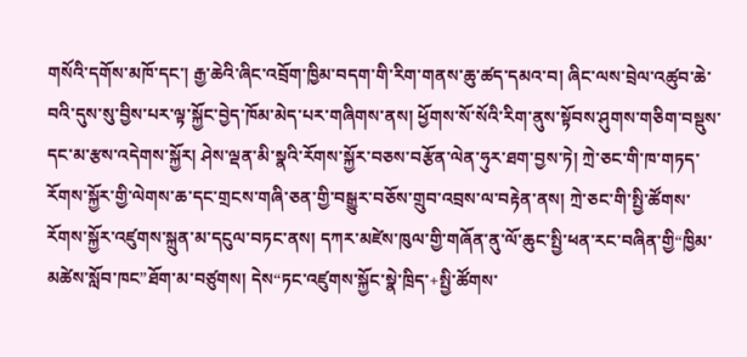གསོའི་དགོས་མཁོ་དང་། རྒྱ་ཆེའི་ཞིང་འབྲོག་ཁྱིམ་བདག་གི་རིག་གནས་ཆུ་ཚད་དམའ་བ། ཞིང་ལས་བྲེལ་འཚུབ་ཆེ་བའི་དུས་སུ་བྱིས་པར་ལྟ་སྐྱོང་བྱེད་ཁོམ་མེད་པར་གཞིགས་ནས། ཕྱོགས་སོ་སོའི་རིག་ནུས་སྟོབས་ཤུགས་གཅིག་བསྡུས་དང་མ་རྩས་འདེགས་སྐྱོར། ཤེས་ལྡན་མི་སྣའི་རོགས་སྐྱོར་བཅས་བརྩོན་ལེན་ཧུར་ཐག་བྱས་ཏེ། ཀྲེ་ཅང་གི་ཁ་གཏད་རོགས་སྐྱོར་གྱི་ལེགས་ཆ་དང་གྲངས་གཞི་ཅན་གྱི་བསྒྱུར་བཅོས་གྲུབ་འབྲས་ལ་བརྟེན་ནས། ཀྲེ་ཅང་གི་སྤྱི་ཚོགས་རོགས་སྐྱོར་འཛུགས་སྐྲུན་མ་དངུལ་བཏང་ནས། དཀར་མཛེས་ཁུལ་གྱི་གཞོན་ནུ་ལོ་ཆུང་སྤྱི་ཕན་རང་བཞིན་གྱི“ཁྱིམ་མཚེས་སློབ་ཁང”ཐོག་མ་བཙུགས། དེས“ཏང་འཛུགས་སྐྱོང་སྣེ་ཁྲིད་+སྤྱི་ཚོགས་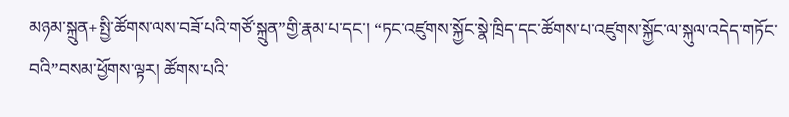མཉམ་སྐྲུན+སྤྱི་ཚོགས་ལས་བཟོ་པའི་གཙོ་སྐྲུན”གྱི་རྣམ་པ་དང་། “ཏང་འཛུགས་སྐྱོང་སྣེ་ཁྲིད་དང་ཚོགས་པ་འཛུགས་སྐྱོང་ལ་སྐུལ་འདེད་གཏོང་བའི”བསམ་ཕྱོགས་ལྟར། ཚོགས་པའི་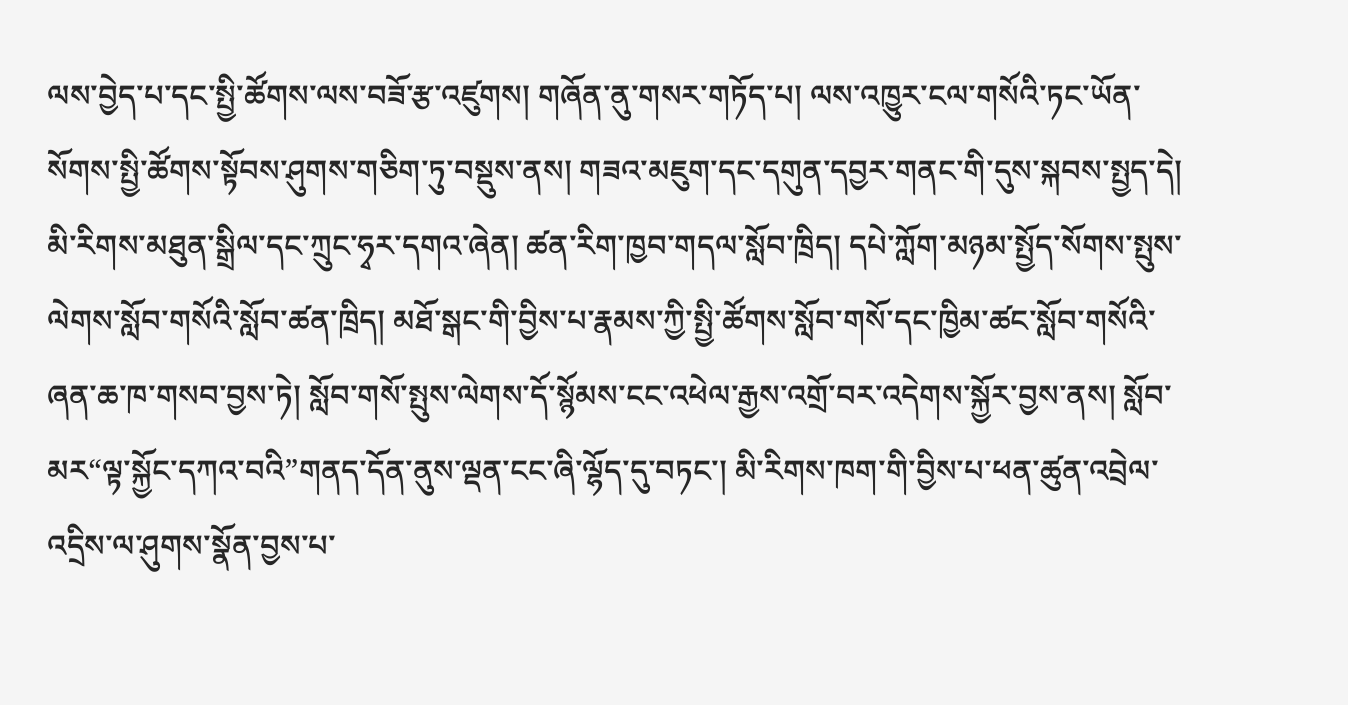ལས་བྱེད་པ་དང་སྤྱི་ཚོགས་ལས་བཟོ་རྩ་འཛུགས། གཞོན་ནུ་གསར་གཏོད་པ། ལས་འཁྱུར་ངལ་གསོའི་ཏང་ཡོན་སོགས་སྤྱི་ཚོགས་སྟོབས་ཤུགས་གཅིག་ཏུ་བསྡུས་ནས། གཟའ་མཇུག་དང་དགུན་དབྱར་གནང་གི་དུས་སྐབས་སྤྱད་དེ། མི་རིགས་མཐུན་སྒྲིལ་དང་ཀྲུང་ཧྭར་དགའ་ཞེན། ཚན་རིག་ཁྱབ་གདལ་སློབ་ཁྲིད། དཔེ་ཀློག་མཉམ་སྤྱོད་སོགས་སྤུས་ལེགས་སློབ་གསོའི་སློབ་ཚན་ཁྲིད། མཐོ་སྒང་གི་བྱིས་པ་རྣམས་ཀྱི་སྤྱི་ཚོགས་སློབ་གསོ་དང་ཁྱིམ་ཚང་སློབ་གསོའི་ཞན་ཆ་ཁ་གསབ་བྱས་ཏེ། སློབ་གསོ་སྤུས་ལེགས་དོ་སྙོམས་ངང་འཕེལ་རྒྱས་འགྲོ་བར་འདེགས་སྐྱོར་བྱས་ནས། སློབ་མར“ལྟ་སྐྱོང་དཀའ་བའི”གནད་དོན་ནུས་ལྡན་ངང་ཞི་ལྷོད་དུ་བཏང་། མི་རིགས་ཁག་གི་བྱིས་པ་ཕན་ཚུན་འབྲེལ་འདྲིས་ལ་ཤུགས་སྣོན་བྱས་པ་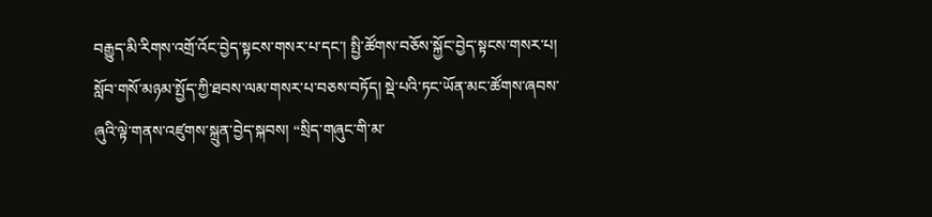བརྒྱུད་མི་རིགས་འགྲོ་འོང་བྱེད་སྟངས་གསར་པ་དང་། སྤྱི་ཚོགས་བཅོས་སྐྱོང་བྱེད་སྟངས་གསར་པ། སློབ་གསོ་མཉམ་སྤྱོད་ཀྱི་ཐབས་ལམ་གསར་པ་བཅས་བཏོད། སྡེ་པའི་ཏང་ཡོན་མང་ཚོགས་ཞབས་ཞུའི་ལྟེ་གནས་འཛུགས་སྐྲུན་བྱེད་སྐབས། “སྲིད་གཞུང་གི་མ་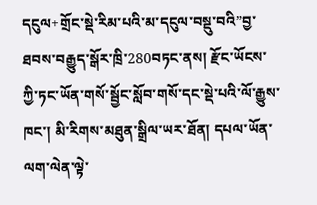དངུལ+གྲོང་སྡེ་རིམ་པའི་མ་དངུལ་བསྡུ་བའི”བྱ་ཐབས་བརྒྱུད་སྒོར་ཁྲི་280བཏང་ནས། རྫོང་ཡོངས་ཀྱི་ཏང་ཡོན་གསོ་སྦྱོང་སློབ་གསོ་དང་སྡེ་པའི་ལོ་རྒྱུས་ཁང་། མི་རིགས་མཐུན་སྒྲིལ་ཡར་ཐོན། དཔལ་ཡོན་ལག་ལེན་ལྟེ་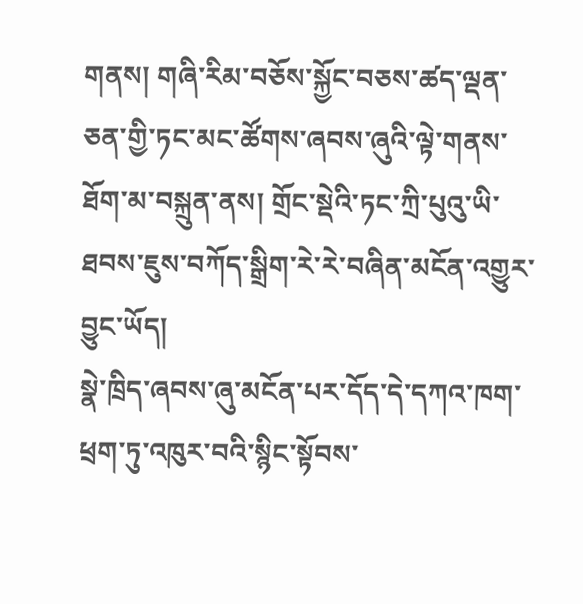གནས། གཞི་རིམ་བཅོས་སྐྱོང་བཅས་ཚད་ལྡན་ཅན་གྱི་ཏང་མང་ཚོགས་ཞབས་ཞུའི་ལྟེ་གནས་ཐོག་མ་བསྐྲུན་ནས། གྲོང་སྡེའི་ཏང་ཀྲི་པུའུ་ཡི་ཐབས་ཇུས་བཀོད་སྒྲིག་རེ་རེ་བཞིན་མངོན་འགྱུར་བྱུང་ཡོད།
སྣེ་ཁྲིད་ཞབས་ཞུ་མངོན་པར་དོད་དེ་དཀའ་ཁག་ཕྲག་ཏུ་འཁུར་བའི་སྙིང་སྟོབས་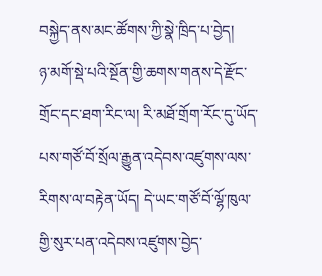བསྐྱེད་ནས་མང་ཚོགས་ཀྱི་སྣེ་ཁྲིད་པ་བྱེད།
ཉ་མགོ་སྡེ་པའི་སྔོན་གྱི་ཆགས་གནས་དེ་རྫོང་གྲོང་དང་ཐག་རིང་ལ། རི་མཐོ་གྲོག་རོང་དུ་ཡོད་པས་གཙོ་བོ་སྲོལ་རྒྱུན་འདེབས་འཛུགས་ལས་རིགས་ལ་བརྟེན་ཡོད། དེ་ཡང་གཙོ་བོ་ལྷོ་ཁུལ་གྱི་སུར་པན་འདེབས་འཛུགས་བྱེད་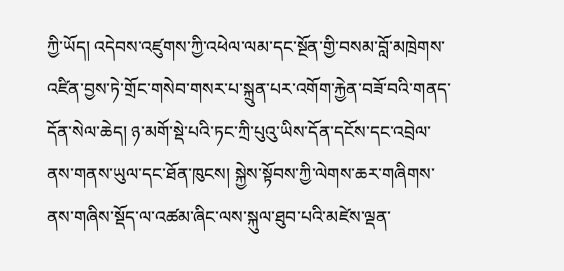ཀྱི་ཡོད། འདེབས་འཛུགས་ཀྱི་འཕེལ་ལམ་དང་སྔོན་གྱི་བསམ་བློ་མཁྲེགས་འཛིན་བྱས་ཏེ་གྲོང་གསེབ་གསར་པ་སྐྲུན་པར་འགོག་རྐྱེན་བཟོ་བའི་གནད་དོན་སེལ་ཆེད། ཉ་མགོ་སྡེ་པའི་ཏང་ཀྲི་པུའུ་ཡིས་དོན་དངོས་དང་འབྲེལ་ནས་གནས་ཡུལ་དང་ཐོན་ཁུངས། སྐྱེས་སྟོབས་ཀྱི་ལེགས་ཆར་གཞིགས་ནས་གཞིས་སྡོད་ལ་འཚམ་ཞིང་ལས་སྐུལ་ཐུབ་པའི་མཛེས་ལྡན་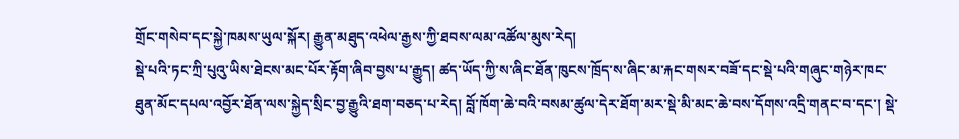གྲོང་གསེབ་དང་སྐྱེ་ཁམས་ཡུལ་སྐོར། རྒྱུན་མཐུད་འཕེལ་རྒྱས་ཀྱི་ཐབས་ལམ་འཚོལ་མུས་རེད།
སྡེ་པའི་ཏང་ཀྲི་པུའུ་ཡིས་ཐེངས་མང་པོར་རྟོག་ཞིབ་བྱས་པ་རྒྱུད། ཚད་ཡོད་ཀྱི་ས་ཞིང་ཐོན་ཁུངས་ཁྲོད་ས་ཞིང་མ་རྐང་གསར་བཟོ་དང་སྡེ་པའི་གཞུང་གཉེར་ཁང་ཐུན་མོང་དཔལ་འབྱོར་ཐོན་ལས་སྐྱེད་སྲིང་བྱ་རྒྱུའི་ཐག་བཅད་པ་རེད། བློ་ཁོག་ཆེ་བའི་བསམ་ཚུལ་དེར་ཐོག་མར་སྡེ་མི་མང་ཆེ་བས་དོགས་འདྲི་གནང་བ་དང་། སྡེ་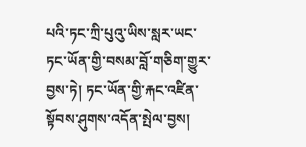པའི་ཏང་ཀྲི་པུའུ་ཡིས་སླར་ཡང་ཏང་ཡོན་གྱི་བསམ་བློ་གཅིག་གྱུར་བྱས་ཏེ། ཏང་ཡོན་གྱི་རྐང་འཛིན་སྟོབས་ཤུགས་འདོན་སྤེལ་བྱས།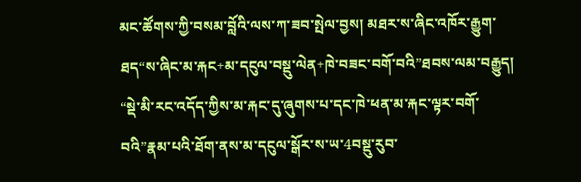མང་ཚོགས་ཀྱི་བསམ་བློའི་ལས་ཀ་ཟབ་སྤེལ་བྱས། མཐར་ས་ཞིང་འཁོར་རྒྱུག་ཐད“ས་ཞིང་མ་རྐང+མ་དངུལ་བསྡུ་ལེན+ཁེ་བཟང་བགོ་བའི”ཐབས་ལམ་བརྒྱུད། “སྡེ་མི་རང་འདོད་ཀྱིས་མ་རྐང་དུ་ཞུགས་པ་དང་ཁེ་ཕན་མ་རྐང་ལྟར་བགོ་བའི”རྣམ་པའི་ཐོག་ནས་མ་དངུལ་སྒོར་ས་ཡ་4བསྡུ་རུབ་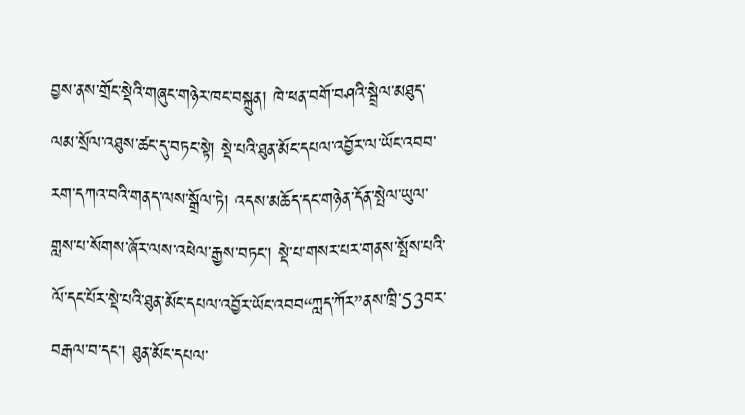བྱས་ནས་གྲོང་སྡེའི་གཞུང་གཉེར་ཁང་བསྐྲུན། ཁེ་ཕན་བགོ་བཤའི་སྦྲེལ་མཐུད་ལམ་སྲོལ་འཐུས་ཚང་དུ་བཏང་སྟེ། སྡེ་པའི་ཐུན་མོང་དཔལ་འབྱོར་ལ་ཡོང་འབབ་རག་དཀའ་བའི་གནད་ལས་སྒྲོལ་ཏེ། འདས་མཆོད་དང་གཉེན་དོན་སྤེལ་ཡུལ་གླས་པ་སོགས་ཞོར་ལས་འཕེལ་རྒྱས་བཏང་། སྡེ་པ་གསར་པར་གནས་སྤོས་པའི་ལོ་དང་པོར་སྡེ་པའི་ཐུན་མོང་དཔལ་འབྱོར་ཡོང་འབབ“ཀླད་ཀོར”ནས་ཁྲི་53བར་བརྒལ་བ་དང་། ཐུན་མོང་དཔལ་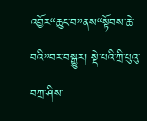འབྱོར“ཆུང་བ”ནས“སྟོབས་ཆེ་བའི”བར་བསྒྱུར། སྡེ་པའི་ཀྲི་པུའུ་བཀྲ་ཤིས་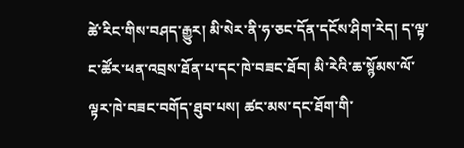ཚེ་རིང་གིས་བཤད་རྒྱུར། མི་སེར་ནི་ཧ་ཅང་དོན་དངོས་ཤིག་རེད། ད་ལྟ་ང་ཚོར་ཕན་འབྲས་ཐོན་པ་དང་ཁེ་བཟང་ཐོབ། མི་རེའི་ཆ་སྙོམས་ལོ་ལྟར་ཁེ་བཟང་བགོད་ཐུབ་པས། ཚང་མས་དང་ཐོག་གི་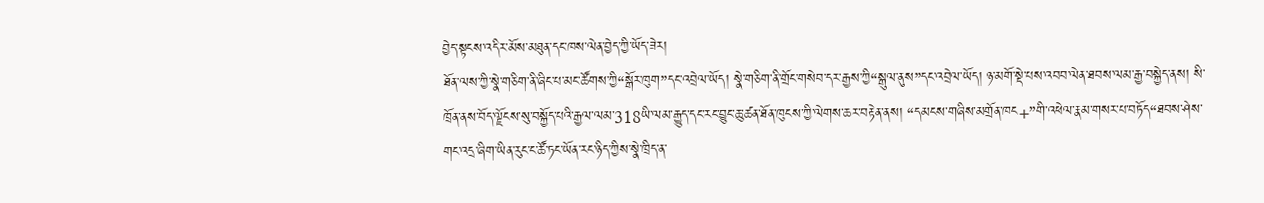བྱེད་སྟངས་འདིར་མོས་མཐུན་དང་ཁས་ལེན་བྱེད་ཀྱི་ཡོད་ཟེར།
ཐོན་ལས་ཀྱི་སྣེ་གཅིག་ནི་ཞིང་པ་མང་ཚོགས་ཀྱི“སྒོར་ཁུག”དང་འབྲེལ་ཡོད། སྣེ་གཅིག་ནི་གྲོང་གསེབ་དར་རྒྱས་ཀྱི“སྒུལ་ནུས”དང་འབྲེལ་ཡོད། ཉ་མགོ་སྡེ་པས་འབབ་ལེན་ཐབས་ལམ་རྒྱ་བསྐྱེད་ནས། སི་ཁྲོན་ནས་བོད་ལྗོངས་སུ་བསྐྱོད་པའི་རྒྱལ་ལམ་318ཡི་ལམ་རྒྱུད་དང་རང་བྱུང་ཆུ་ཚན་ཐོན་ཁུངས་ཀྱི་ལེགས་ཆར་བརྟེན་ནས། “དམངས་གཞིས་མགྲོན་ཁང+”གི་འཕེལ་རྣམ་གསར་པ་བཏོད“ཐབས་ཤེས་གང་འདྲ་ཞིག་ཡིན་རུང་ང་ཚོ་ཏང་ཡོན་རང་ཉིད་ཀྱིས་སྣེ་ཁྲིད་ན་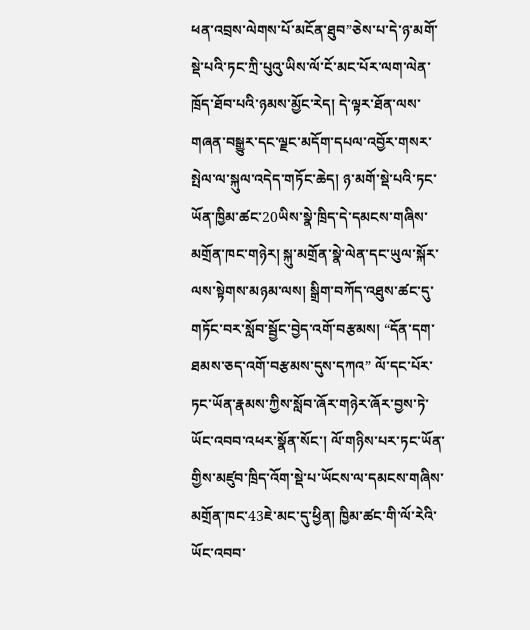ཕན་འབྲས་ལེགས་པོ་མངོན་ཐུབ”ཅེས་པ་དེ་ཉ་མགོ་སྡེ་པའི་ཏང་ཀྲི་པུའུ་ཡིས་ལོ་ངོ་མང་པོར་ལག་ལེན་ཁྲོད་ཐོབ་པའི་ཉམས་མྱོང་རེད། དེ་ལྟར་ཐོན་ལས་གཞན་བསྒྱུར་དང་ལྗང་མདོག་དཔལ་འབྱོར་གསར་སྤེལ་ལ་སྐུལ་འདེད་གཏོང་ཆེད། ཉ་མགོ་སྡེ་པའི་ཏང་ཡོན་ཁྱིམ་ཚང་20ཡིས་སྣེ་ཁྲིད་དེ་དམངས་གཞིས་མགྲོན་ཁང་གཉེར། སྐུ་མགྲོན་སྣེ་ལེན་དང་ཡུལ་སྐོར་ལས་སྟེགས་མཉམ་ལས། སྒྲིག་བཀོད་འཐུས་ཚང་དུ་གཏོང་བར་སློབ་སྦྱོང་བྱེད་འགོ་བརྩམས། “དོན་དག་ཐམས་ཅད་འགོ་བརྩམས་དུས་དཀའ” ལོ་དང་པོར་ཏང་ཡོན་རྣམས་ཀྱིས་སློབ་ཞོར་གཉེར་ཞོར་བྱས་ཏེ་ཡོང་འབབ་འཕར་སྣོན་སོང་། ལོ་གཉིས་པར་ཏང་ཡོན་གྱིས་མཛུབ་ཁྲིད་འོག་སྡེ་པ་ཡོངས་ལ་དམངས་གཞིས་མགྲོན་ཁང་43ཇེ་མང་དུ་ཕྱིན། ཁྱིམ་ཚང་གི་ལོ་རེའི་ཡོང་འབབ་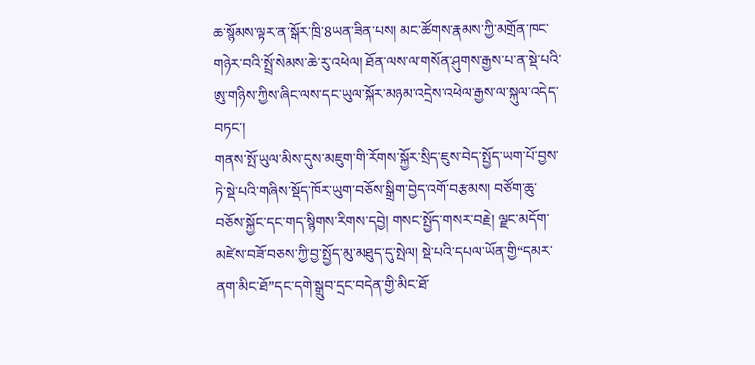ཆ་སྙོམས་ལྟར་ན་སྒོར་ཁྲི་8ཡན་ཟིན་པས། མང་ཚོགས་རྣམས་ཀྱི་མགྲོན་ཁང་གཉེར་བའི་སྤྲོ་སེམས་ཆེ་རུ་འཕེལ། ཐོན་ལས་ལ་གསོན་ཤུགས་རྒྱས་པ་ན་སྡེ་པའི་ཨུ་གཉིས་ཀྱིས་ཞིང་ལས་དང་ཡུལ་སྐོར་མཉམ་འདྲེས་འཕེལ་རྒྱས་ལ་སྐུལ་འདེད་བཏང་།
གནས་སྤོ་ཡུལ་མིས་དུས་མཇུག་གི་རོགས་སྐྱོར་སྲིད་ཇུས་བེད་སྤྱོད་ཡག་པོ་བྱས་ཏེ་སྡེ་པའི་གཞིས་སྡོད་ཁོར་ཡུག་བཅོས་སྒྲིག་བྱེད་འགོ་བརྩམས། བཙོག་ཆུ་བཅོས་སྐྱོང་དང་གད་སྙིགས་རིགས་དབྱེ། གསང་སྤྱོད་གསར་བརྗེ། ལྗང་མདོག་མཛེས་བཟོ་བཅས་ཀྱི་བྱ་སྤྱོད་མུ་མཐུད་དུ་སྤེལ། སྡེ་པའི་དཔལ་ཡོན་གྱི“དམར་ནག་མིང་ཐོ”དང་དགེ་སྒྲུབ་དྲང་བདེན་གྱི་མིང་ཐོ་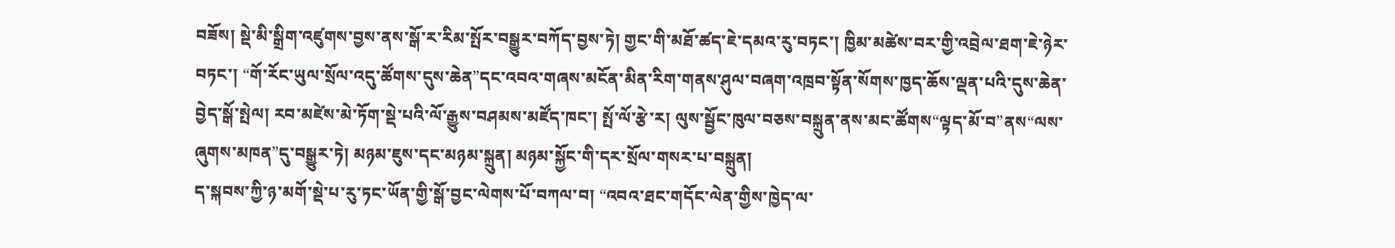བཟོས། སྡེ་མི་སྒྲིག་འཛུགས་བྱས་ནས་སྒོ་ར་རིམ་སྤོར་བསྒྱུར་བཀོད་བྱས་ཏེ། གྱང་གི་མཐོ་ཚད་ཇེ་དམའ་རུ་བཏང་། ཁྱིམ་མཚེས་བར་གྱི་འབྲེལ་ཐག་ཇེ་ཉེར་བཏང་། “གོ་རོང་ཡུལ་སྲོལ་འདུ་ཚོགས་དུས་ཆེན”དང་འབའ་གཞས་མངོན་མིན་རིག་གནས་ཤུལ་བཞག་འཁྲབ་སྟོན་སོགས་ཁྱད་ཆོས་ལྡན་པའི་དུས་ཆེན་བྱེད་སྒོ་སྤེལ། རབ་མཛེས་མེ་ཏོག་སྡེ་པའི་ལོ་རྒྱུས་བཤམས་མཛོད་ཁང་། སྤོ་ལོ་རྩེ་ར། ལུས་སྦྱོང་ཁུལ་བཅས་བསྐྲུན་ནས་མང་ཚོགས“ལྟད་མོ་བ”ནས“ལས་ཞུགས་མཁན”དུ་བསྒྱུར་ཏེ། མཉམ་ཇུས་དང་མཉམ་སྐྲུན། མཉམ་སྐྱོང་གི་དར་སྲོལ་གསར་པ་བསྐྲུན།
ད་སྐབས་ཀྱི་ཉ་མགོ་སྡེ་པ་རུ་ཏང་ཡོན་གྱི་སྒོ་བྱང་ལེགས་པོ་བཀལ་བ། “འབའ་ཐང་གདོང་ལེན་གྱིས་ཁྱེད་ལ་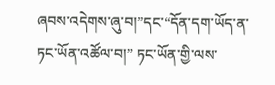ཞབས་འདེགས་ཞུ་བ།”དང་“དོན་དག་ཡོད་ན་ཏང་ཡོན་འཚོལ་བ།” ཏང་ཡོན་གྱི་ལས་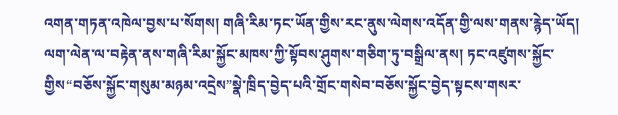འགན་གཏན་འཁེལ་བྱས་པ་སོགས། གཞི་རིམ་ཏང་ཡོན་གྱིས་རང་ནུས་ལེགས་འདོན་གྱི་ལས་གནས་རྙེད་ཡོད། ལག་ལེན་ལ་བརྟེན་ནས་གཞི་རིམ་སྐྱོང་མཁས་ཀྱི་སྟོབས་ཤུགས་གཅིག་ཏུ་བསྒྲིལ་ནས། ཏང་འཛུགས་སྐྱོང་གྱིས“བཅོས་སྐྱོང་གསུམ་མཉམ་འདྲེས”སྣེ་ཁྲིད་བྱེད་པའི་གྲོང་གསེབ་བཅོས་སྐྱོང་བྱེད་སྟངས་གསར་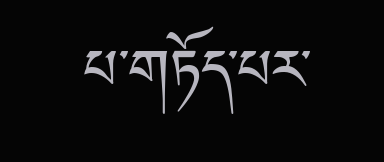པ་གཏོད་པར་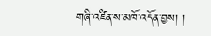གཞི་འཛིན་ས་མཁོ་འདོན་བྱས། །